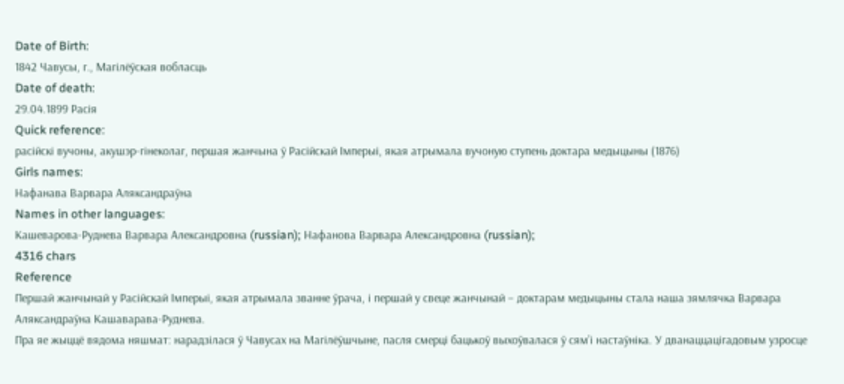Date of Birth:
1842 Чавусы, г., Магілёўская вобласць
Date of death:
29.04.1899 Расія
Quick reference:
расійскі вучоны, акушэр-гінеколаг, першая жанчына ў Расійскай Імперыі, якая атрымала вучоную ступень доктара медыцыны (1876)
Girls names:
Нафанава Варвара Аляксандраўна
Names in other languages:
Кашеварова-Руднева Варвара Александровна (russian); Нафанова Варвара Александровна (russian);
4316 chars
Reference
Першай жанчынай у Расійскай Імперыі, якая атрымала званне ўрача, і першай у свеце жанчынай – доктарам медыцыны стала наша зямлячка Варвара Аляксандраўна Кашаварава-Руднева.
Пра яе жыццё вядома няшмат: нарадзілася ў Чавусах на Магілёўшчыне, пасля смерці бацькоў выхоўвалася ў сям’і настаўніка. У дванаццацігадовым узросце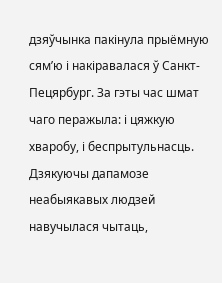дзяўчынка пакінула прыёмную сям’ю і накіравалася ў Санкт-Пецярбург. За гэты час шмат чаго перажыла: і цяжкую хваробу, і беспрытульнасць. Дзякуючы дапамозе неабыякавых людзей навучылася чытаць,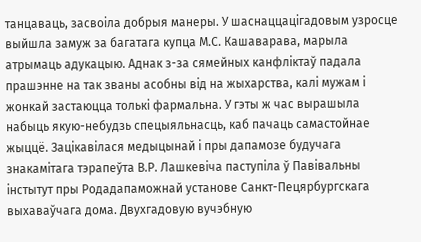танцаваць, засвоіла добрыя манеры. У шаснаццацігадовым узросце выйшла замуж за багатага купца М.С. Кашаварава, марыла атрымаць адукацыю. Аднак з-за сямейных канфліктаў падала прашэнне на так званы асобны від на жыхарства, калі мужам і жонкай застаюцца толькі фармальна. У гэты ж час вырашыла набыць якую-небудзь спецыяльнасць, каб пачаць самастойнае жыццё. Зацікавілася медыцынай і пры дапамозе будучага знакамітага тэрапеўта В.Р. Лашкевіча паступіла ў Павівальны інстытут пры Родадапаможнай установе Санкт-Пецярбургскага выхаваўчага дома. Двухгадовую вучэбную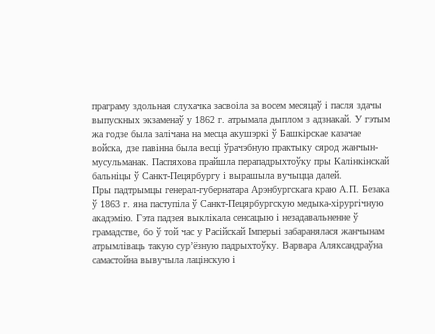праграму здольная слухачка засвоіла за восем месяцаў і пасля здачы выпускных экзаменаў у 1862 г. атрымала дыплом з адзнакай. У гэтым жа годзе была залічана на месца акушэркі ў Башкірскае казачае войска, дзе павінна была весці ўрачэбную практыку сярод жанчын-мусульманак. Паспяхова прайшла перападрыхтоўку пры Калінкінскай бальніцы ў Санкт-Пецярбургу і вырашыла вучыцца далей.
Пры падтрымцы генерал-губернатара Арэнбургскага краю А.П. Безака ў 1863 г. яна паступіла ў Санкт-Пецярбургскую медыка-хірургічную акадэмію. Гэта падзея выклікала сенсацыю і незадавальненне ў грамадстве, бо ў той час у Расійскай Імперыі забаранялася жанчынам атрымліваць такую сур’ёзную падрыхтоўку. Варвара Аляксандраўна самастойна вывучыла лацінскую і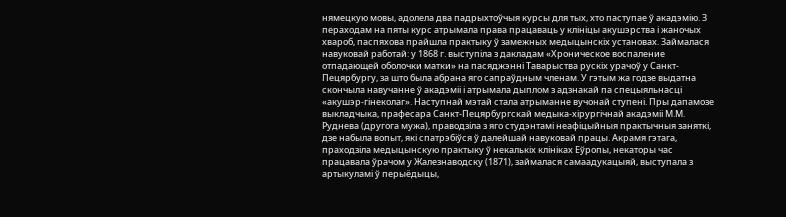нямецкую мовы, адолела два падрыхтоўчыя курсы для тых, хто паступае ў акадэмію. З пераходам на пяты курс атрымала права працаваць у клініцы акушэрства і жаночых хвароб, паспяхова прайшла практыку ў замежных медыцынскіх установах. Займалася навуковай работай: у 1868 г. выступіла з дакладам «Хроническое воспаление отпадающей оболочки матки» на пасяджэнні Таварыства рускіх урачоў у Санкт-Пецярбургу, за што была абрана яго сапраўдным членам. У гэтым жа годзе выдатна скончыла навучанне ў акадэміі і атрымала дыплом з адзнакай па спецыяльнасці «акушэр-гінеколаг». Наступнай мэтай стала атрыманне вучонай ступені. Пры дапамозе выкладчыка, прафесара Санкт-Пецярбургскай медыка-хірургічнай акадэміі М.М. Руднева (другога мужа), праводзіла з яго студэнтамі неафіцыйныя практычныя заняткі, дзе набыла вопыт, які спатрэбіўся ў далейшай навуковай працы. Акрамя гэтага, праходзіла медыцынскую практыку ў некалькіх клініках Еўропы, некаторы час працавала ўрачом у Жалезнаводску (1871), займалася самаадукацыяй, выступала з артыкуламі ў перыёдыцы,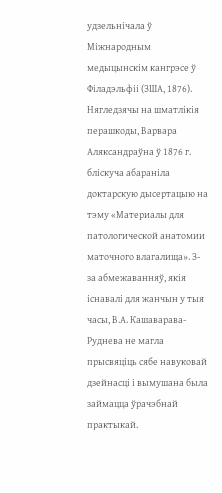удзельнічала ў Міжнародным медыцынскім кангрэсе ў Філадэльфіі (ЗША, 1876). Нягледзячы на шматлікія перашкоды, Варвара Аляксандраўна ў 1876 г. бліскуча абараніла доктарскую дысертацыю на тэму «Материалы для патологической анатомии маточного влагалища». З-за абмежаванняў, якія існавалі для жанчын у тыя часы, В.А. Кашаварава-Руднева не магла прысвяціць сябе навуковай дзейнасці і вымушана была займацца ўрачэбнай практыкай.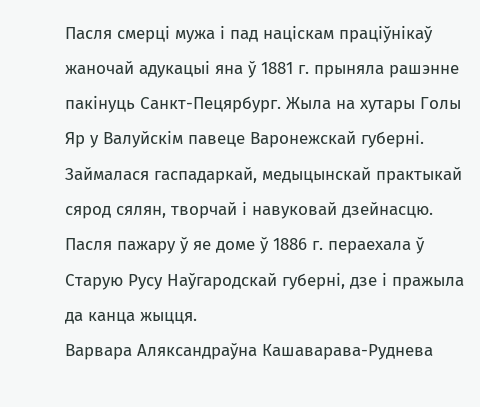Пасля смерці мужа і пад націскам праціўнікаў жаночай адукацыі яна ў 1881 г. прыняла рашэнне пакінуць Санкт-Пецярбург. Жыла на хутары Голы Яр у Валуйскім павеце Варонежскай губерні. Займалася гаспадаркай, медыцынскай практыкай сярод сялян, творчай і навуковай дзейнасцю. Пасля пажару ў яе доме ў 1886 г. пераехала ў Старую Русу Наўгародскай губерні, дзе і пражыла да канца жыцця.
Варвара Аляксандраўна Кашаварава-Руднева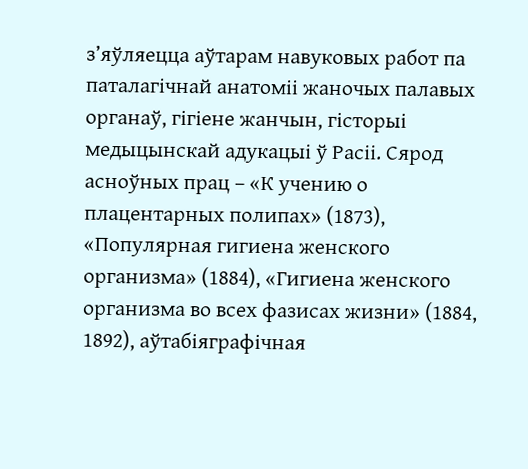з’яўляецца аўтарам навуковых работ па паталагічнай анатоміі жаночых палавых органаў, гігіене жанчын, гісторыі медыцынскай адукацыі ў Расіі. Сярод асноўных прац – «К учению о плацентарных полипах» (1873), «Популярная гигиена женского организма» (1884), «Гигиена женского организма во всех фазисах жизни» (1884, 1892), аўтабіяграфічная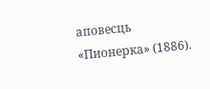аповесць «Пионерка» (1886).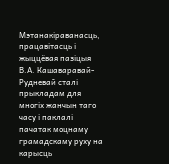Мэтанакіраванасць, працавітасць і жыццёвая пазіцыя В.А. Кашаваравай-Рудневай сталі прыкладам для многіх жанчын таго часу і паклалі пачатак моцнаму грамадскаму руху на карысць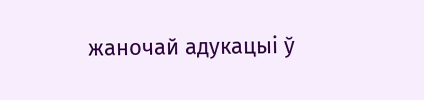жаночай адукацыі ў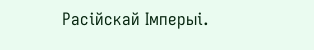Расійскай Імперыі.